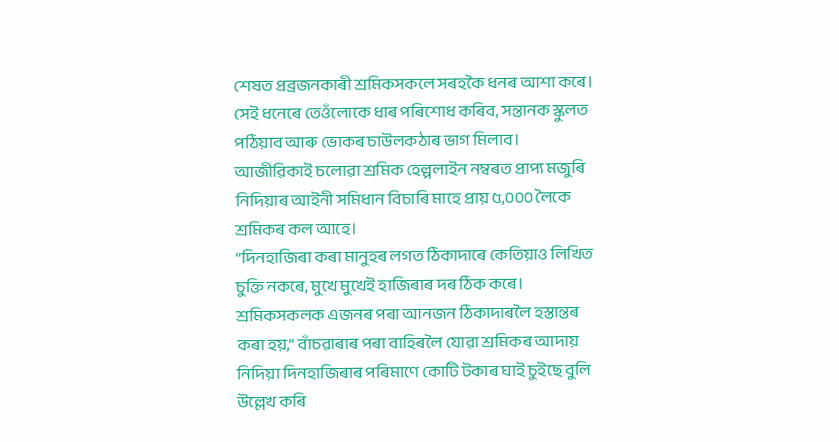শেষত প্ৰব্ৰজনকাৰী শ্ৰমিকসকলে সৰহকৈ ধনৰ আশা কৰে। সেই ধনেৰে তেওঁলোকে ধাৰ পৰিশোধ কৰিব, সন্তানক স্কুলত পঠিয়াব আৰু ভোকৰ চাউলকঠাৰ ভাগ মিলাব। আজীৱিকাই চলোৱা শ্ৰমিক হেল্পলাইন নম্বৰত প্ৰাপ্য মজুৰি নিদিয়াৰ আইনী সমিধান বিচাৰি মাহে প্ৰায় ৫,০০০ লৈকে শ্ৰমিকৰ কল আহে।
“দিনহাজিৰা কৰা মানুহৰ লগত ঠিকাদাৰে কেতিয়াও লিখিত চুক্তি নকৰে, মুখে মুখেই হাজিৰাৰ দৰ ঠিক কৰে। শ্ৰমিকসকলক এজনৰ পৰা আনজন ঠিকাদাৰলৈ হস্তান্তৰ কৰা হয়,” বাঁচৱাৰাৰ পৰা বাহিৰলৈ যোৱা শ্ৰমিকৰ আদায় নিদিয়া দিনহাজিৰাৰ পৰিমাণে কোটি টকাৰ ঘাই চুইছে বুলি উল্লেখ কৰি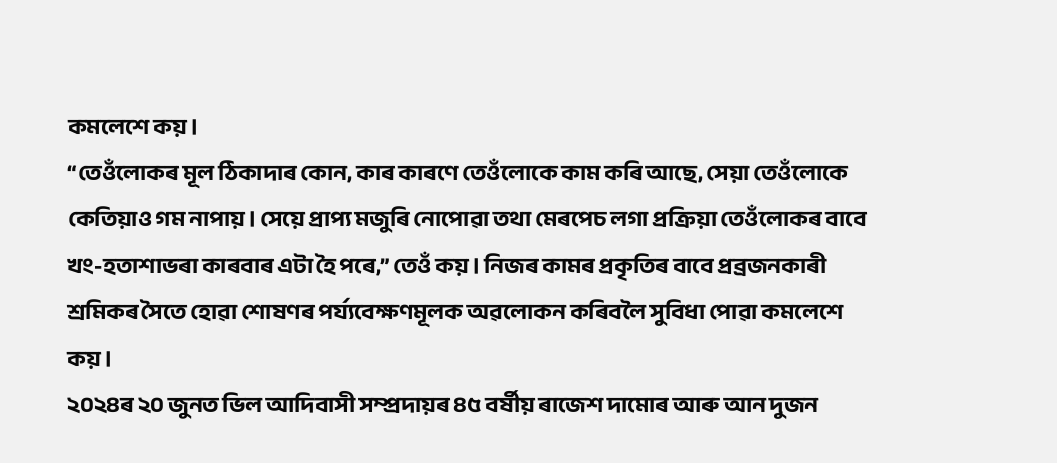কমলেশে কয়।
“তেওঁলোকৰ মূল ঠিকাদাৰ কোন, কাৰ কাৰণে তেওঁলোকে কাম কৰি আছে, সেয়া তেওঁলোকে কেতিয়াও গম নাপায়। সেয়ে প্ৰাপ্য মজুৰি নোপোৱা তথা মেৰপেচ লগা প্ৰক্ৰিয়া তেওঁলোকৰ বাবে খং-হতাশাভৰা কাৰবাৰ এটা হৈ পৰে,” তেওঁ কয়। নিজৰ কামৰ প্ৰকৃতিৰ বাবে প্ৰব্ৰজনকাৰী শ্ৰমিকৰ সৈতে হোৱা শোষণৰ পৰ্য্যবেক্ষণমূলক অৱলোকন কৰিবলৈ সুবিধা পোৱা কমলেশে কয়।
২০২৪ৰ ২০ জুনত ভিল আদিবাসী সম্প্ৰদায়ৰ ৪৫ বৰ্ষীয় ৰাজেশ দামোৰ আৰু আন দুজন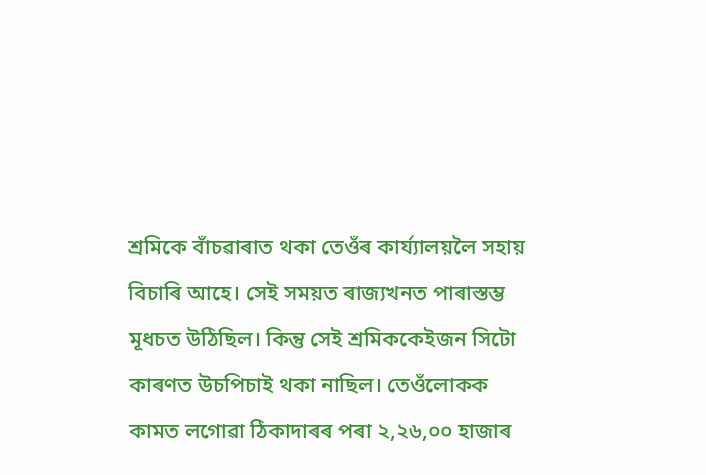শ্ৰমিকে বাঁচৱাৰাত থকা তেওঁৰ কাৰ্য্যালয়লৈ সহায় বিচাৰি আহে। সেই সময়ত ৰাজ্যখনত পাৰাস্তম্ভ মূধচত উঠিছিল। কিন্তু সেই শ্ৰমিককেইজন সিটো কাৰণত উচপিচাই থকা নাছিল। তেওঁলোকক কামত লগোৱা ঠিকাদাৰৰ পৰা ২,২৬,০০ হাজাৰ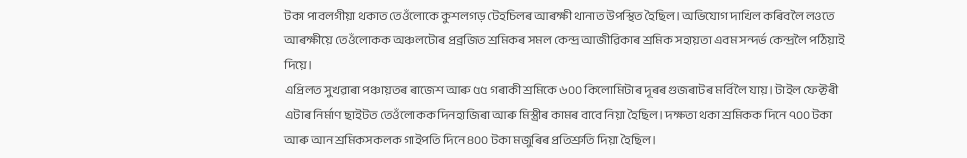টকা পাবলগীয়া থকাত তেওঁলোকে কুশলগড় টেহচিলৰ আৰক্ষী থানাত উপস্থিত হৈছিল। অভিযোগ দাখিল কৰিবলৈ লওতে আৰক্ষীয়ে তেওঁলোকক অঞ্চলটোৰ প্ৰব্ৰজিত শ্ৰমিকৰ সমল কেন্দ্ৰ আজীৱিকাৰ শ্ৰমিক সহায়তা এবম সন্দৰ্ভ কেন্দ্ৰলৈ পঠিয়াই দিয়ে।
এপ্ৰিলত সুখৱাৰা পঞ্চায়তৰ ৰাজেশ আৰু ৫৫ গৰাকী শ্ৰমিকে ৬০০ কিলোমিটাৰ দূৰৰ গুজৰাটৰ মৰ্বিলৈ যায়। টাইল ফেক্টৰী এটাৰ নিৰ্মাণ ছাইটত তেওঁলোকক দিনহাজিৰা আৰু মিস্ত্ৰীৰ কামৰ বাবে নিয়া হৈছিল। দক্ষতা থকা শ্ৰমিকক দিনে ৭০০ টকা আৰু আন শ্ৰমিকসকলক গাইপতি দিনে ৪০০ টকা মজুৰিৰ প্ৰতিশ্ৰুতি দিয়া হৈছিল।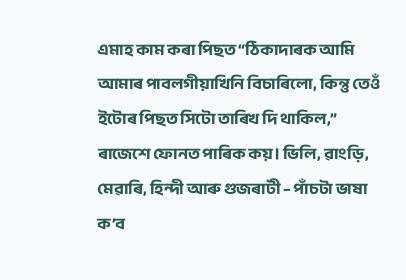এমাহ কাম কৰা পিছত “ঠিকাদাৰক আমি আমাৰ পাবলগীয়াখিনি বিচাৰিলো, কিন্তু তেওঁ ইটোৰ পিছত সিটো তাৰিখ দি থাকিল,” ৰাজেশে ফোনত পাৰিক কয়। ভিলি, ৱাংড়ি, মেৱাৰি, হিন্দী আৰু গুজৰাটী – পাঁচটা ভাষা ক’ব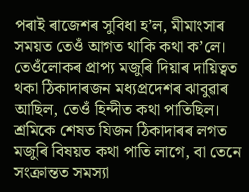পৰাই ৰাজেশৰ সুবিধা হ’ল, মীমাংসাৰ সময়ত তেওঁ আগত থাকি কথা ক’লে। তেওঁলোকৰ প্ৰাপ্য মজুৰি দিয়াৰ দায়িত্বত থকা ঠিকাদাৰজন মধ্যপ্ৰদেশৰ ঝাবুৱাৰ আছিল, তেওঁ হিন্দীত কথা পাতিছিল। শ্ৰমিকে শেষত যিজন ঠিকাদাৰৰ লগত মজুৰি বিষয়ত কথা পাতি লাগে, বা তেনে সংক্ৰান্তত সমস্যা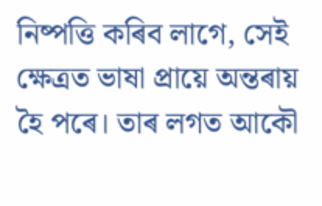নিষ্পত্তি কৰিব লাগে, সেই ক্ষেত্ৰত ভাষা প্ৰায়ে অন্তৰায় হৈ পৰে। তাৰ লগত আকৌ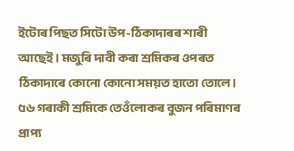ইটোৰ পিছত সিটো উপ-ঠিকাদাৰৰ শাৰী আছেই। মজুৰি দাবী কৰা শ্ৰমিকৰ ওপৰত ঠিকাদাৰে কোনো কোনো সময়ত হাতো তোলে।
৫৬ গৰাকী শ্ৰমিকে তেওঁলোকৰ বুজন পৰিমাণৰ প্ৰাপ্য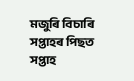মজুৰি বিচাৰি সপ্তাহৰ পিছত সপ্তাহ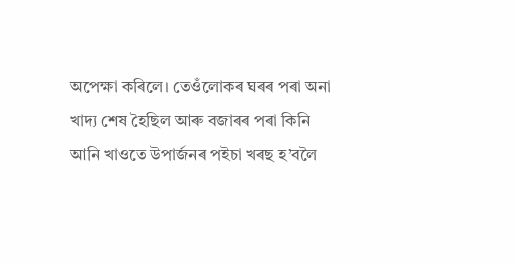অপেক্ষা কৰিলে। তেওঁলোকৰ ঘৰৰ পৰা অনা খাদ্য শেষ হৈছিল আৰু বজাৰৰ পৰা কিনি আনি খাওতে উপাৰ্জনৰ পইচা খৰছ হ’বলৈ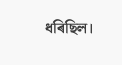ধৰিছিল।